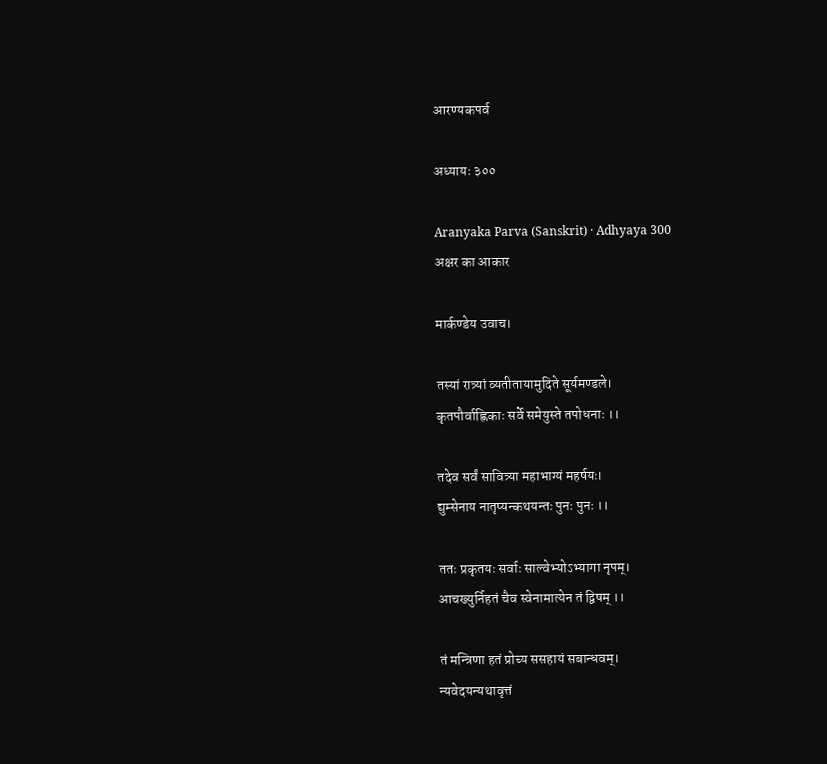आरण्यकपर्व

अध्यायः ३००

Aranyaka Parva (Sanskrit) · Adhyaya 300
अक्षर का आकार

मार्कण्डेय उवाच।

तस्यां रात्र्यां व्यतीतायामुदिते सूर्यमण्डले।
कृतपौर्वाह्णिकाः सर्वे समेयुस्ते तपोधनाः ।।

तदेव सर्वं सावित्र्या महाभाग्यं महर्षयः।
द्युम्सेनाय नातृप्यन्कथयन्तः पुनः पुनः ।।

ततः प्रकृतयः सर्वाः साल्वेभ्योऽभ्यागा नृपम्।
आचख्युर्निहतं चैव स्वेनामात्येन तं द्विषम् ।।

तं मन्त्रिणा हतं प्रोच्य ससहायं सबान्धवम्।
न्यवेदयन्यथावृत्तं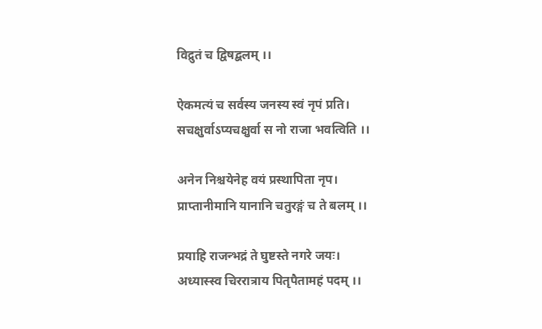विद्रुतं च द्विषद्बलम् ।।

ऐकमत्यं च सर्वस्य जनस्य स्वं नृपं प्रति।
सचक्षुर्वाऽप्यचक्षुर्वा स नो राजा भवत्विति ।।

अनेन निश्चयेनेह वयं प्रस्थापिता नृप।
प्राप्तानीमानि यानानि चतुरङ्गं च ते बलम् ।।

प्रयाहि राजन्भद्रं ते घुष्टस्ते नगरे जयः।
अध्यास्स्व चिररात्राय पितृपैतामहं पदम् ।।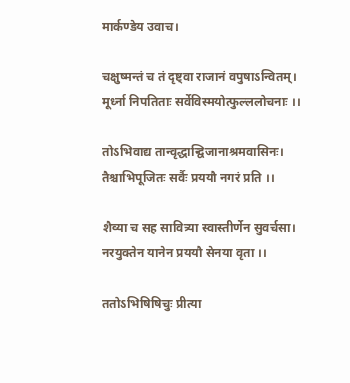मार्कण्डेय उवाच।

चक्षुष्मन्तं च तं दृष्ट्वा राजानं वपुषाऽन्वितम्।
मूर्ध्ना निपतिताः सर्वेविस्मयोत्फुल्ललोचनाः ।।

तोऽभिवाद्य तान्वृद्धान्द्विजानाश्रमवासिनः।
तैश्चाभिपूजितः सर्वैः प्रययौ नगरं प्रति ।।

शैव्या च सह सावित्र्या स्वास्तीर्णेन सुवर्चसा।
नरयुक्तेन यानेन प्रययौ सेनया वृता ।।

ततोऽभिषिषिचुः प्रीत्या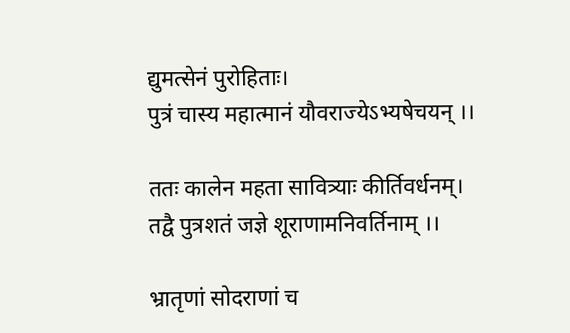द्युमत्सेनं पुरोहिताः।
पुत्रं चास्य महात्मानं यौवराज्येऽभ्यषेचयन् ।।

ततः कालेन महता सावित्र्याः कीर्तिवर्धनम्।
तद्वै पुत्रशतं जज्ञे शूराणामनिवर्तिनाम् ।।

भ्रातृणां सोदराणां च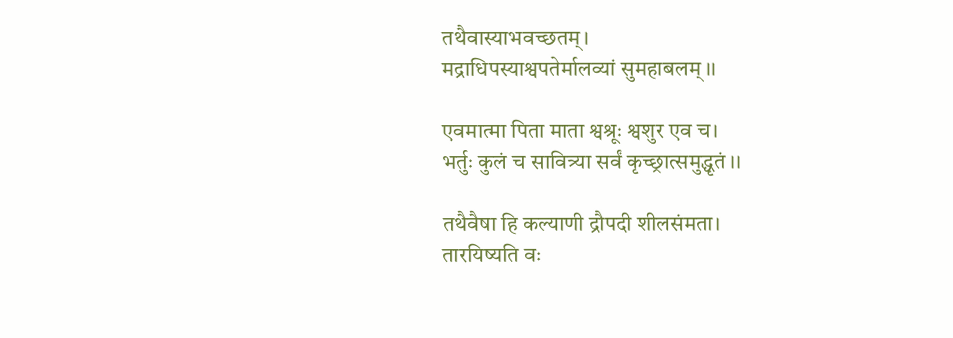तथैवास्याभवच्छतम्।
मद्राधिपस्याश्वपतेर्मालव्यां सुमहाबलम् ।।

एवमात्मा पिता माता श्वश्रूः श्वशुर एव च।
भर्तुः कुलं च सावित्र्या सर्वं कृच्छ्रात्समुद्धृतं ।।

तथैवैषा हि कल्याणी द्रौपदी शीलसंमता।
तारयिष्यति वः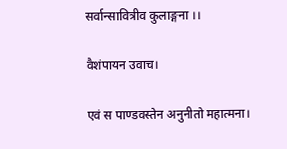सर्वान्सावित्रीव कुलाङ्गना ।।

वैशंपायन उवाच।

एवं स पाण्डवस्तेन अनुनीतो महात्मना।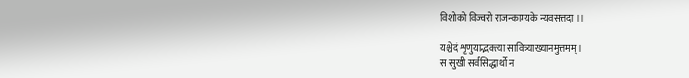विशोको विज्वरो राजन्काम्यके न्यवसत्तदा ।।

यश्चेदं शृणुयाद्भक्त्या सावित्र्याख्यानमुत्तमम्।
स सुखी सर्वसिद्धार्थो न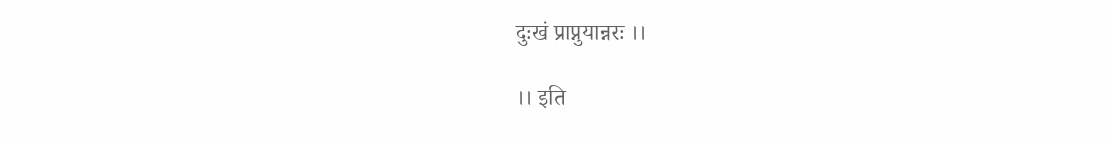दुःखं प्राप्नुयान्नरः ।।

।। इति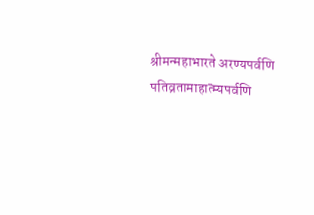श्रीमन्महाभारते अरण्यपर्वणि
पतिव्रतामाहात्म्यपर्वणि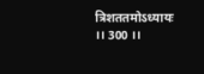त्रिशततमोऽध्यायः ।। 300 ।।